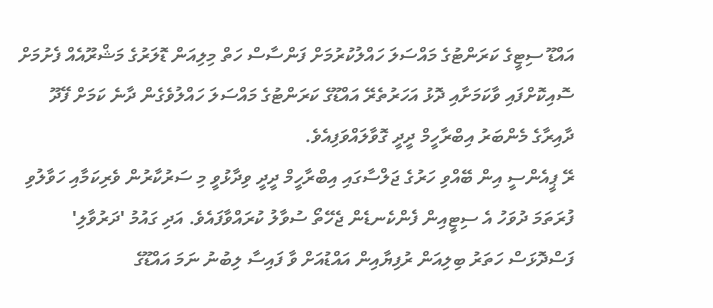އައްޑޫ ސިޓީގެ ކަރަންޓުގެ މައްސަލަ ހައްލުކުރުމަށް ފަންސާސް ހަތް މިލިއަން ޑޮލަރުގެ މަޝްރޫއެއް ފެށުމަށް ސޮއިކޮށްފައި ވާކަމަށާއި ދޮޅު އަހަރުތެރޭ އައްޑޫގެ ކަރަންޓުގެ މައްސަލަ ހައްލުވެގެން ދާނެ ކަމަށް ފޭދޫ ދާއިރާގެ މެންބަރު އިބްރާހީމް ދީދީ ގޮވާލައްވަފިއެވެ.
ރޭ ޕީއެންސީ އިން ބޭއްވި ހަރުގެ ޖަލްސާގައި އިބްރާހީމް ދީދީ ވިދާޅުވީ މި ސަރުކާރުން ވެރިކަމާއި ހަވާލުވި ފުރަތަމަ ދުވަހު އެ ސިޓީއިން ފެންކެނޑެން ޖެހޭތޯ ސުވާލު ކުރައްވާފައެވެ. އަދި ގައުމު 'ދަރުވާލި' ފަސްދޮޅަސް ހަތަރު ބިލިއަން ރުފިޔާއިން އައްޑުއަށް ވާ ފައިސާ ލިބުނު ނަމަ އައްޑޫގެ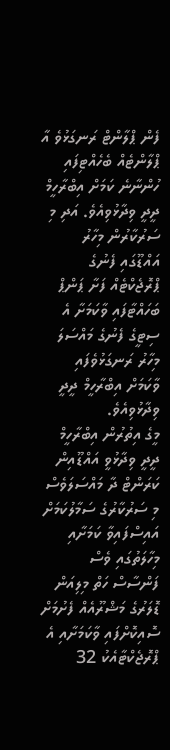ފެން ޕްލާންޓް ރަނގަޅުވެ އާ ޕްލާންޓެއް ބެހެއްޓިފައި ހުންނާނެ ކަމަށް އިބްރާހީމް ދީދީ ވިދާޅުވިއެވެ. އަދި މި ސަރުކާރުން މިހާރު އައްޑޫގައި ފެނުގެ ޕްރޮޖެކްޓެއް ފަށާ ޕަންޕް ބަހައްޓާފައި ވާކަމަށާ އެ ސިޓީގެ ފެނުގެ މައްސަލަ މިހާރު ރަނގަޅުވެފައި ވާކަމަށް އިބްރާހީމް ދީދީ ވިދާޅުވިއެވެ.
މީގެ އިތުރުން އިބްރާހީމް ދީދީ ވިދާޅުވީ އައްޑޫއިން ކަރަންޓް ދާ މައްސަލަވެސް މި ސަރުކާރުގެ ސަމާލުކަމަށް އައިސްފައިވާ ކަމަށާއި މިހާލަތުގައި ވެސް ފަންސާސް ހަތް މިލިއަން ޑޮލަރުގެ މަޝްރޫއެއް ފެށުމަށް ސޮއިކޮށްފައި ވާކަމަށާއި އެ ޕްރޮޖެކްޓާއެކު 32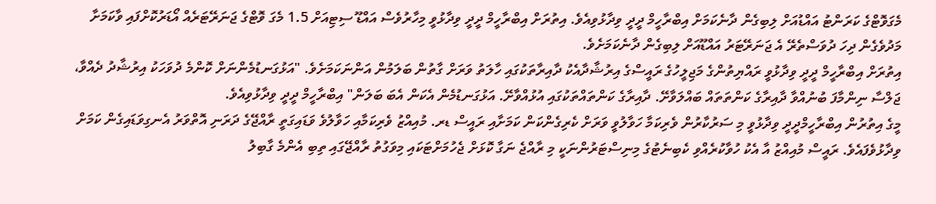މެގަވޮޓްގެ ކަރަންޓު އައްޑުއަށް ލިބިގެން ދާނެކަމަށް އިބްރާހީމް ދީދީ ވިދާޅުވިއެވެ. އިތުރަށް އިބްރާހީމް ދީދީ ވިދާޅުވީ މިހާރުވެސް އައްޑޫ ސިޓިއަށް 1.5 މެގަ ވޮޓްގެ ޖަނަރޭޓަރެއް އޯޑަރުކޮށްފައި ވާކަމަށާ މަދުވެގެން ދިހަ ދުވަސްތެރޭ އެ ޖަނަރޭޓަރު އައްޑޫއަށް ލިބިގެން ދާނެކަމަށެވެ.
އިތުރަށް އިބްރާހީމް ދީދީ ވިދާޅުވީ ރައްޔިތުންގެ މަޖިލީހުގެ ރައީސްގެ އިރުޝާދާއެކު ދާއިރާތަކުގައި ހާލަތު ވަރަށް ގާތުން ބަލަމުން އަންނަކަމަށެވެ. "އަޅުގަނޑުމެންނަށް ކޮންމެ ދުވަހަކު އިރުޝާދު ދެއްވާ، ޖަލްސާ ނިންމާފަ ބުނުއްވާ ދާއިރާގެ ކަންތަތައް ބައްލަވާށޭ. ދާއިރާގެ ކަންތައްތަކުގައި އުޅުއްވާށޭ. އަޅުގަނޑުމެން އެކަން އެބަ ބަލަން" އިބްރާހީމް ދީދީ ވިދާޅުވިއެވެ.
މީގެ އިތުރުން އިބްރާހީމްދީދީ ވިދާޅުވީ މި ސަރުކާރުން ވެރިކަމާ ހަވާލުވީ ވަރަށް ކެރިގެންކަން ކަމަށާއި ރައީސް ޑރ. މުއިއްޒު ވެރިކަމާއި ހަވާލުވެ ވަޑައިގަތީ ރާއްޖޭގެ ދަރަނި އޮތްވަރު އެނގިވަޑައިގެން ކަމަށް ވިދާޅުވެފައެވެ. ރައީސް މުއިއްޒު އާ އެކު ހުވާކުރެއްވި ކެބިނެޓުގެ މިނިސްޓަރުންނަކީ މި ރާއްޖެ ނަގާ ކޮޅަށް ޖެހުމަށްޓަކައި މިވަގުތު ރާއްޖޭގައި ތިބި އެންމެ ގާބިލު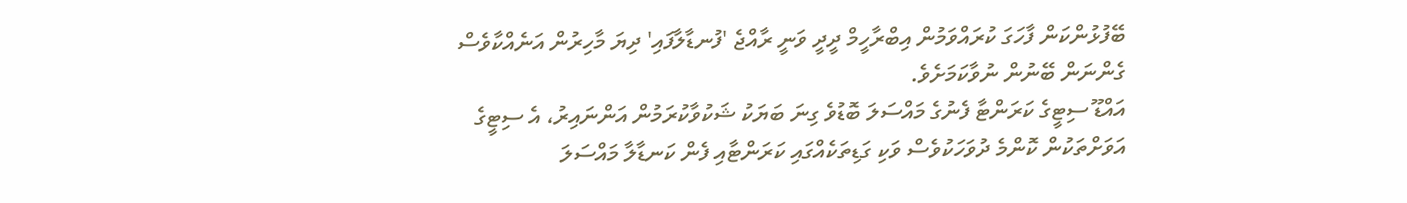ބޭފުޅުންކަން ފާހަގަ ކުރައްވަމުން އިބްރާހީމް ދީދީ ވަނީ ރާއްޖެ 'ފުނޑާލާފައި' ދިޔަ މާހިރުން އަނެއްކާވެސް ގެންނަން ބޭނުން ނުވާކަމަށެވެ.
އައްޑޫ ސިޓީގެ ކަރަންޓާ ފެނުގެ މައްސަލަ ބޮޑުވެ ގިނަ ބަޔަކު ޝަކުވާކުރަމުން އަންނައިރު، އެ ސިޓީގެ އަވަށްތަކުން ކޮންމެ ދުވަހަކުވެސް ވަކި ގަޑިތަކެއްގައި ކަރަންޓާއި ފެން ކަނޑާލާ މައްސަލަ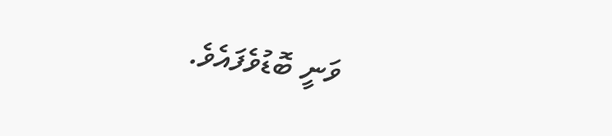ވަނީ ބޮޑުވެފައެވެ.